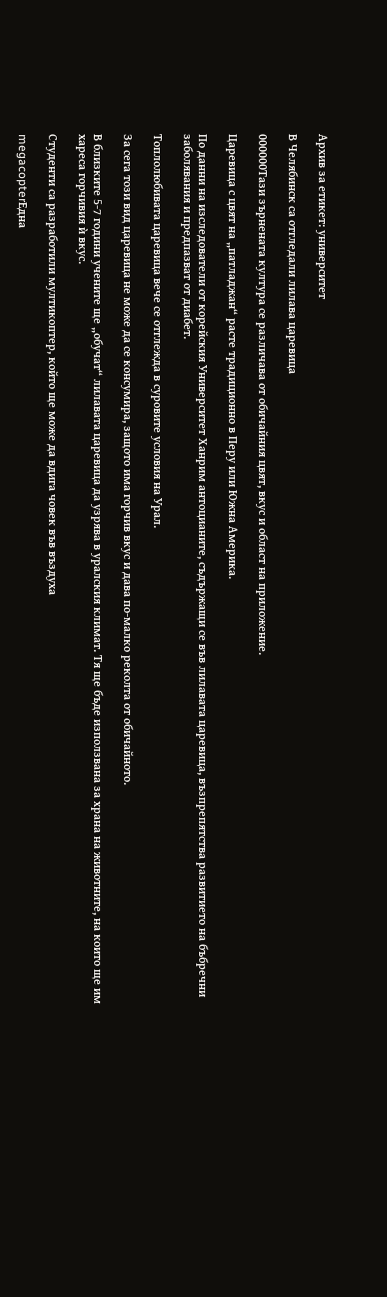Архив за етикет: университет

В Челябинск са отгледали лилава царевица

000000Тази зърнената култура се различава от обичайния цвят, вкус и област на приложение.

Царевица с цвят на „патладжан“ расте традиционно в Перу или Южна Америка.

По данни на изследователи от корейския Университет Ханрим антоцианите, съдържащи се във лилавата царевица, възпрепятства развитието на бъбречни заболявания и предпазват от диабет.

Топлолюбивата царевица вече се отглежда в суровите условия на Урал.

За сега този вид царевица не може да се консумира, защото има горчив вкус и дава по-малко реколта от обичайното.

В близките 5-7 години учените ще „обучат“ лилавата царевица да узрява в уралския климат. Тя ще бъде използвана за храна на животните, на които ще им хареса горчивия ѝ вкус.

Студенти са разработили мултикоптер, който ще може да вдига човек във въздуха

megacopterЕдна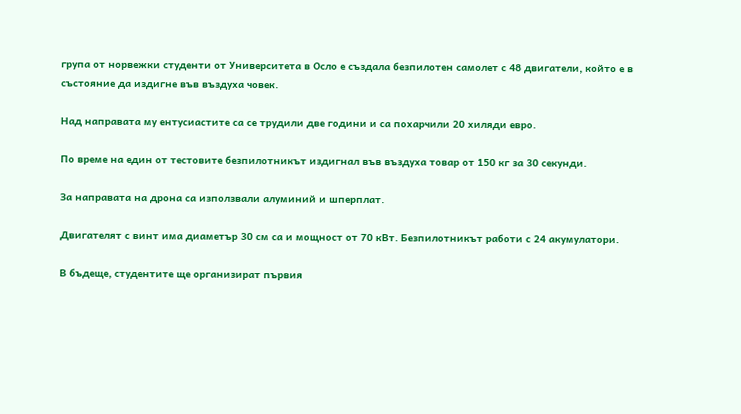група от норвежки студенти от Университета в Осло е създала безпилотен самолет с 48 двигатели, който е в състояние да издигне във въздуха човек.

Над направата му ентусиастите са се трудили две години и са похарчили 20 хиляди евро.

По време на един от тестовите безпилотникът издигнал във въздуха товар от 150 кг за 30 секунди.

За направата на дрона са използвали алуминий и шперплат.

Двигателят с винт има диаметър 30 см са и мощност от 70 кВт. Безпилотникът работи с 24 акумулатори.

В бъдеще, студентите ще организират първия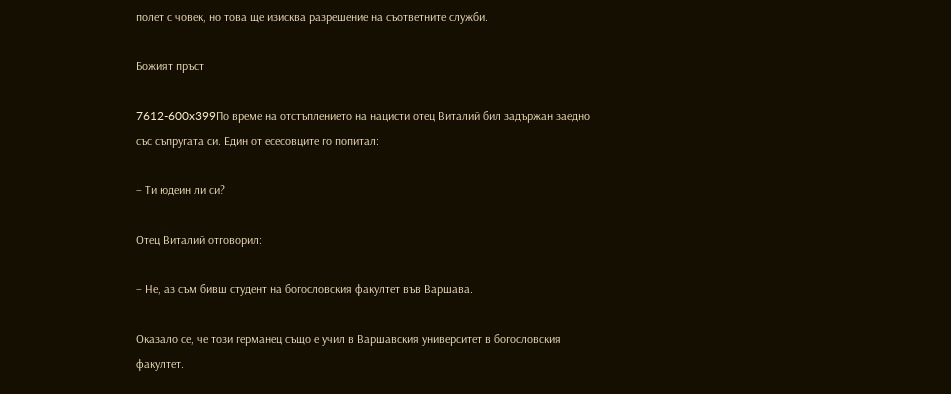полет с човек, но това ще изисква разрешение на съответните служби.

Божият пръст

7612-600x399По време на отстъплението на нацисти отец Виталий бил задържан заедно със съпругата си. Един от есесовците го попитал:

– Ти юдеин ли си?

Отец Виталий отговорил:

– Не, аз съм бивш студент на богословския факултет във Варшава.

Оказало се, че този германец също е учил в Варшавския университет в богословския факултет.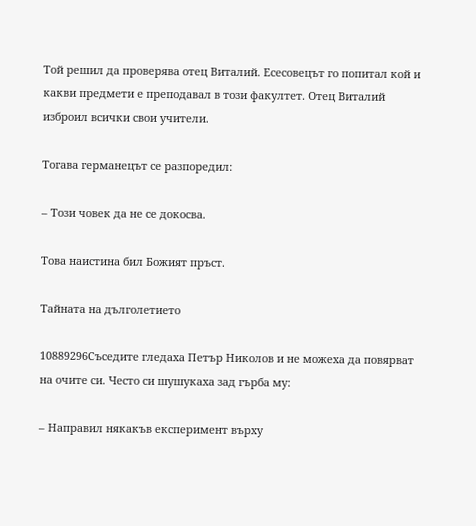Той решил да проверява отец Виталий. Есесовецът го попитал кой и какви предмети е преподавал в този факултет. Отец Виталий изброил всички свои учители.

Тогава германецът се разпоредил:

– Този човек да не се докосва.

Това наистина бил Божият пръст.

Тайната на дълголетието

10889296Съседите гледаха Петър Николов и не можеха да повярват на очите си. Често си шушукаха зад гърба му:

– Направил някакъв експеримент върху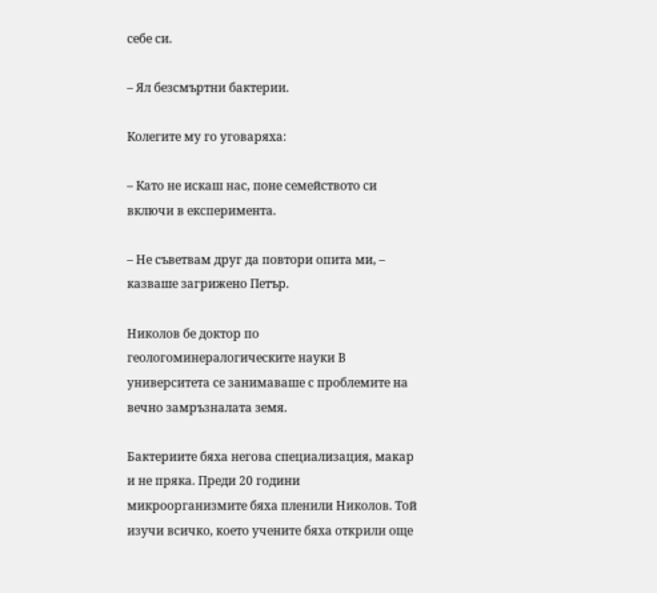себе си.

– Ял безсмъртни бактерии.

Колегите му го уговаряха:

– Като не искаш нас, поне семейството си включи в експеримента.

– Не съветвам друг да повтори опита ми, – казваше загрижено Петър.

Николов бе доктор по геологоминералогическите науки В университета се занимаваше с проблемите на вечно замръзналата земя.

Бактериите бяха негова специализация, макар и не пряка. Преди 20 години микроорганизмите бяха пленили Николов. Той изучи всичко, което учените бяха открили още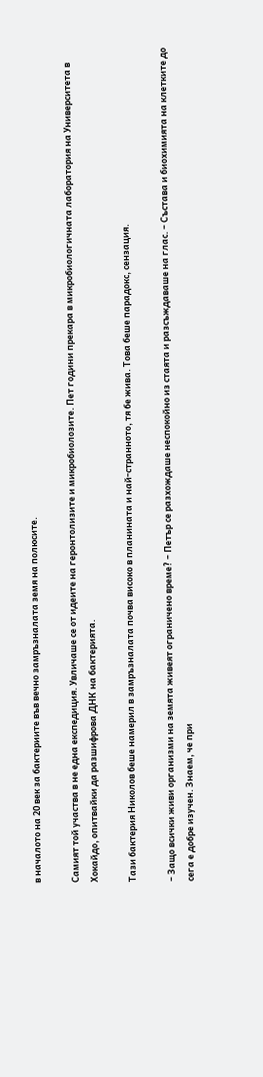в началото на 20 век за бактериите във вечно замръзналата земя на полюсите.

Самият той участва в не една експедиция. Увличаше се от идеите на геронтолизите и микробиолозите. Пет години прекара в микробиологичната лаборатория на Университета в Хокайдо, опитвайки да разшифрова ДНК на бактерията.

Тази бактерия Николов беше намерил в замръзналата почва високо в планината и най-странното, тя бе жива. Това беше парадокс, сензация.

– Защо всички живи организми на земята живеят ограничено време? – Петър се разхождаше неспокойно из стаята и разсъждаваше на глас. – Състава и биохимията на клетките до сега е добре изучен. Знаем, че при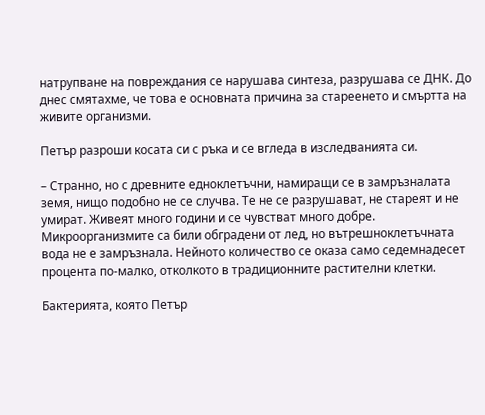натрупване на повреждания се нарушава синтеза, разрушава се ДНК. До днес смятахме, че това е основната причина за стареенето и смъртта на живите организми.

Петър разроши косата си с ръка и се вгледа в изследванията си.

– Странно, но с древните едноклетъчни, намиращи се в замръзналата земя, нищо подобно не се случва. Те не се разрушават, не стареят и не умират. Живеят много години и се чувстват много добре. Микроорганизмите са били обградени от лед, но вътрешноклетъчната вода не е замръзнала. Нейното количество се оказа само седемнадесет процента по-малко, отколкото в традиционните растителни клетки.

Бактерията, която Петър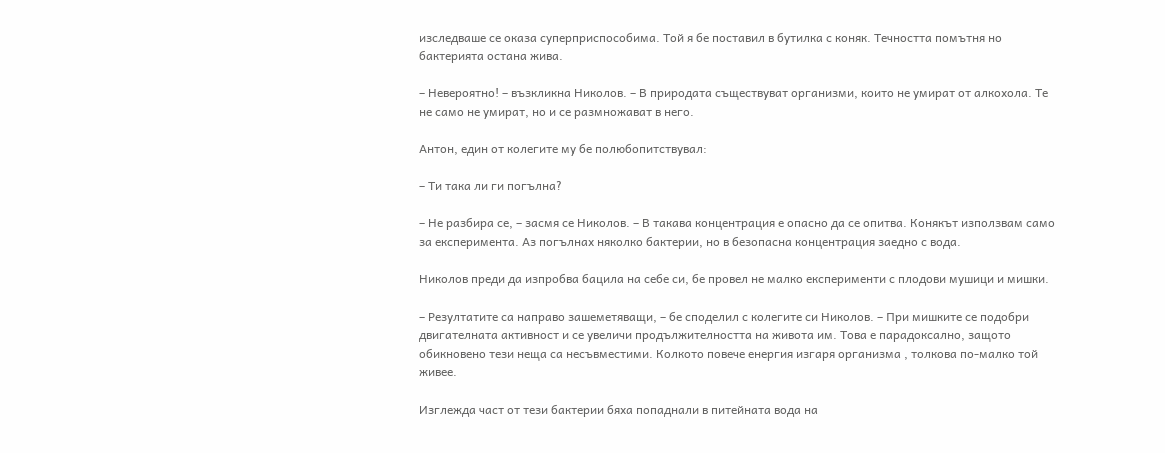изследваше се оказа суперприспособима. Той я бе поставил в бутилка с коняк. Течността помътня но бактерията остана жива.

– Невероятно! – възкликна Николов. – В природата съществуват организми, които не умират от алкохола. Те не само не умират, но и се размножават в него.

Антон, един от колегите му бе полюбопитствувал:

– Ти така ли ги погълна?

– Не разбира се, – засмя се Николов. – В такава концентрация е опасно да се опитва. Конякът използвам само за експеримента. Аз погълнах няколко бактерии, но в безопасна концентрация заедно с вода.

Николов преди да изпробва бацила на себе си, бе провел не малко експерименти с плодови мушици и мишки.

– Резултатите са направо зашеметяващи, – бе споделил с колегите си Николов. – При мишките се подобри двигателната активност и се увеличи продължителността на живота им. Това е парадоксално, защото обикновено тези неща са несъвместими. Колкото повече енергия изгаря организма , толкова по-малко той живее.

Изглежда част от тези бактерии бяха попаднали в питейната вода на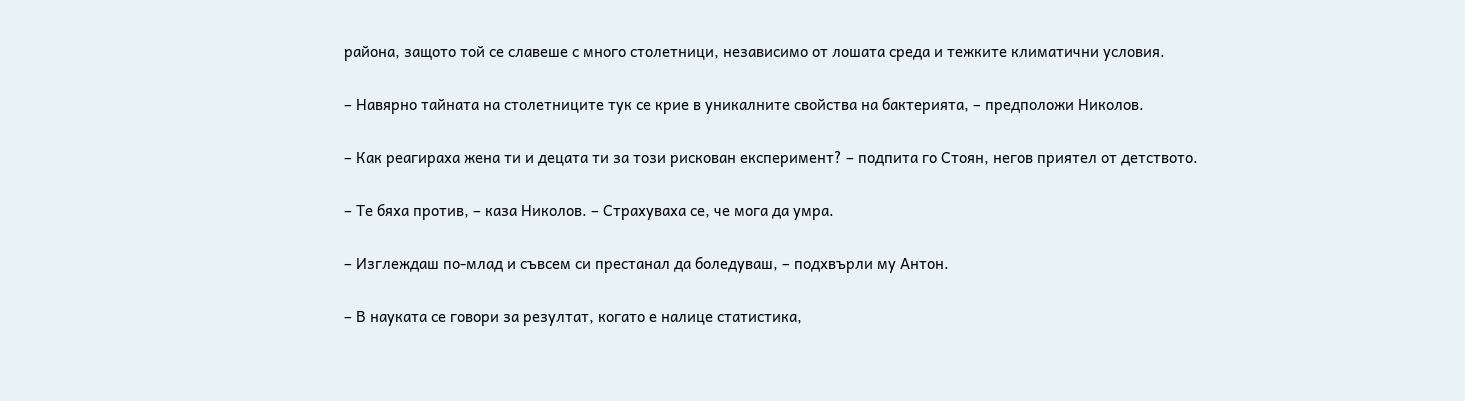района, защото той се славеше с много столетници, независимо от лошата среда и тежките климатични условия.

– Навярно тайната на столетниците тук се крие в уникалните свойства на бактерията, – предположи Николов.

– Как реагираха жена ти и децата ти за този рискован експеримент? – подпита го Стоян, негов приятел от детството.

– Те бяха против, – каза Николов. – Страхуваха се, че мога да умра.

– Изглеждаш по-млад и съвсем си престанал да боледуваш, – подхвърли му Антон.

– В науката се говори за резултат, когато е налице статистика,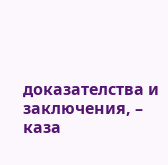доказателства и заключения, – каза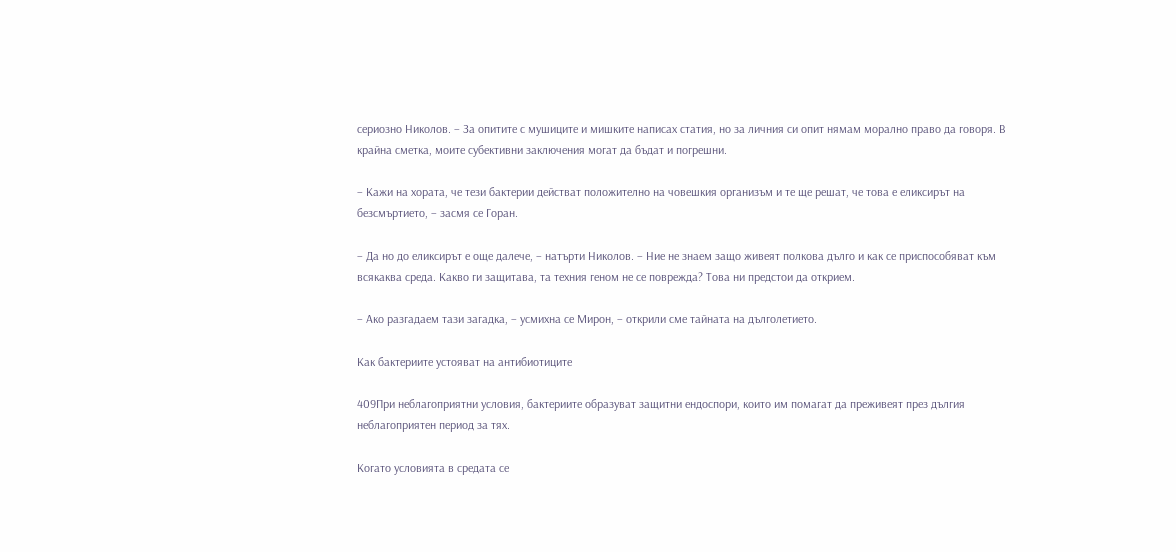сериозно Николов. – За опитите с мушиците и мишките написах статия, но за личния си опит нямам морално право да говоря. В крайна сметка, моите субективни заключения могат да бъдат и погрешни.

– Кажи на хората, че тези бактерии действат положително на човешкия организъм и те ще решат, че това е еликсирът на безсмъртието, – засмя се Горан.

– Да но до еликсирът е още далече, – натърти Николов. – Ние не знаем защо живеят полкова дълго и как се приспособяват към всякаква среда. Какво ги защитава, та техния геном не се поврежда? Това ни предстои да открием.

– Ако разгадаем тази загадка, – усмихна се Мирон, – открили сме тайната на дълголетието.

Как бактериите устояват на антибиотиците

409При неблагоприятни условия, бактериите образуват защитни ендоспори, които им помагат да преживеят през дългия неблагоприятен период за тях.

Когато условията в средата се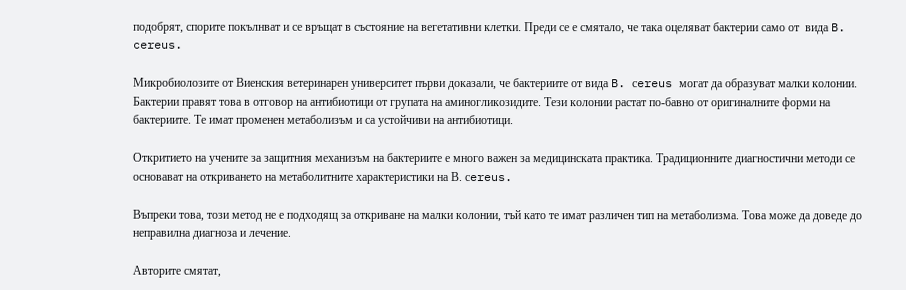подобрят, спорите покълнват и се връщат в състояние на вегетативни клетки. Преди се е смятало, че така оцеляват бактерии само от  вида B. cereus.

Микробиолозите от Виенския ветеринарен университет първи доказали, че бактериите от вида B. сereus могат да образуват малки колонии. Бактерии правят това в отговор на антибиотици от групата на аминогликозидите. Тези колонии растат по-бавно от оригиналните форми на бактериите. Те имат променен метаболизъм и са устойчиви на антибиотици.

Откритието на учените за защитния механизъм на бактериите е много важен за медицинската практика. Традиционните диагностични методи се основават на откриването на метаболитните характеристики на В. сereus.

Въпреки това, този метод не е подходящ за откриване на малки колонии, тъй като те имат различен тип на метаболизма. Това може да доведе до неправилна диагноза и лечение.

Авторите смятат,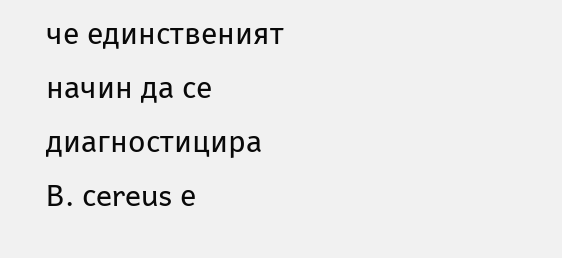че единственият начин да се диагностицира B. сereus е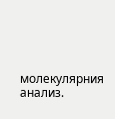молекулярния анализ.